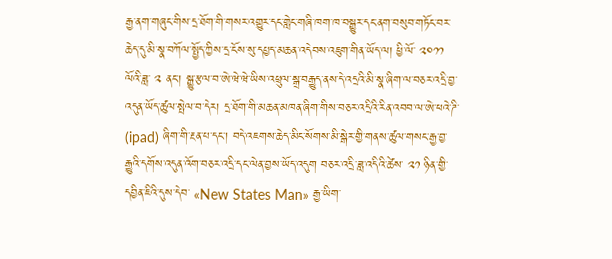རྒྱ་ནག་གཞུང་གིས་དྲ་ཐོག་གི་གསར་འགྱུར་དང་གླེང་གཞི་ཁག་ཁ་བསྒྱུར་དང་ནག་བསུབ་གཏོང་བར་ཆེད་དུ་མི་སྣ་བཀོལ་སྤྱོད་ཀྱིས་དྲ་ངོས་སུ་དཔྱད་མཆན་འདེབས་འཇུག་གིན་ཡོད་ལ། ཕྱི་ལོ་ ༢༠༡༡ ལོའི་ཟླ་ ༢ ནང་། སྒྱུ་རྩལ་བ་ཨེ་ཝེ་ཝེ་ཡིས་འཕྲུལ་སྒྲ་བརྒྱུད་ནས་དེ་འདྲའི་མི་སྣ་ཞིག་ལ་བཅར་འདྲི་བྱ་འདུན་ཡོད་ཚུལ་སྤེལ་བ་དེར། དྲ་ཐོག་གི་མཆན་མཁན་ཞིག་གིས་བཅར་འདྲིའི་རིན་འབབ་ལ་ཨེ་ཕའེ་ཌི་ (ipad) ཞིག་གི་རྔན་པ་དང་། བདེ་འཇགས་ཆེད་མིང་སོགས་མི་སྒེར་གྱི་གནས་ཚུལ་གསང་རྒྱ་བྱ་རྒྱུའི་དགོས་འདུན་འོག་བཅར་འདྲི་དང་ལེན་བྱས་ཡོད་འདུག བཅར་འདྲི་ཟླ་འདིའི་ཚེས་ ༢༡ ཉིན་གྱི་དབྱིན་ཇིའི་དུས་དེབ་ «New States Man» རྒྱ་ཡིག་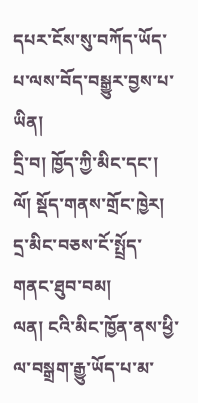དཔར་ངོས་སུ་བཀོད་ཡོད་པ་ལས་བོད་བསྒྱུར་བྱས་པ་ཡིན།
དྲི་བ། ཁྱོད་ཀྱི་མིང་དང་། ལོ། སྡོད་གནས་གྲོང་ཁྱེར། དྲ་མིང་བཅས་ངོ་སྤྲོད་གནང་ཐུབ་བམ།
ལན། ངའི་མིང་ཁྱོན་ནས་ཕྱི་ལ་བསྒྲག་རྒྱུ་ཡོད་པ་མ་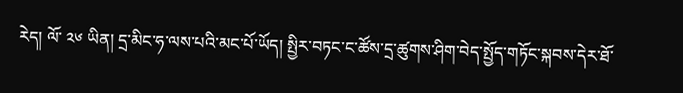རེད། ལོ་ ༢༦ ཡིན། དྲ་མིང་ཧ་ལས་པའི་མང་པོ་ཡོད། སྤྱིར་བཏང་ང་ཚོས་དྲ་ཚུགས་ཤིག་བེད་སྤྱོད་གཏོང་སྐབས་དེར་ཐོ་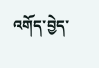འགོད་བྱེད་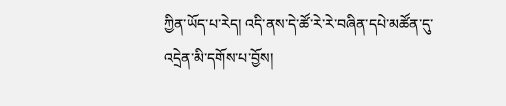ཀྱིན་ཡོད་པ་རེད། འདི་ནས་དེ་ཚོ་རེ་རེ་བཞིན་དཔེ་མཚོན་དུ་འདྲེན་མི་དགོས་པ་བྱོས།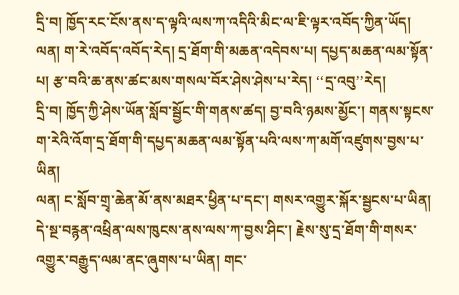དྲི་བ། ཁྱོད་རང་ངོས་ནས་ད་ལྟའི་ལས་ཀ་འདིའི་མིང་ལ་ཇི་ལྟར་འབོད་ཀྱིན་ཡོད།
ལན། ག་རེ་འབོད་འབོད་རེད། དྲ་ཐོག་གི་མཆན་འདེབས་པ། དཔྱད་མཆན་ལམ་སྟོན་པ། རྩ་བའི་ཆ་ནས་ཚང་མས་གསལ་བོར་ཤེས་ཤེས་པ་རེད། ‘‘དྲ་འབུ’’རེད།
དྲི་བ། ཁྱོད་ཀྱི་ཤེས་ཡོན་སློབ་སྦྱོང་གི་གནས་ཚད། བྱ་བའི་ཉམས་མྱོང་། གནས་སྟངས་ག་རེའི་འོག་དྲ་ཐོག་གི་དཔྱད་མཆན་ལམ་སྟོན་པའི་ལས་ཀ་མགོ་འཛུགས་བྱས་པ་ཡིན།
ལན། ང་སློབ་གྲྭ་ཆེན་མོ་ནས་མཐར་ཕྱིན་པ་དང་། གསར་འགྱུར་སྐོར་སྦྱངས་པ་ཡིན། དེ་སྔ་བརྙན་འཕྲིན་ལས་ཁུངས་ནས་ལས་ཀ་བྱས་ཤིང་། རྗེས་སུ་དྲ་ཐོག་གི་གསར་འགྱུར་བརྒྱུད་ལམ་ནང་ཞུགས་པ་ཡིན། གང་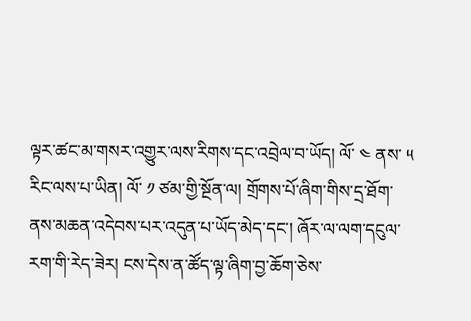ལྟར་ཚང་མ་གསར་འགྱུར་ལས་རིགས་དང་འབྲེལ་བ་ཡོད། ལོ་ ༤ ནས་ ༥ རིང་ལས་པ་ཡིན། ལོ་ ༡ ཙམ་གྱི་སྔོན་ལ། གྲོགས་པོ་ཞིག་གིས་དྲ་ཐོག་ནས་མཆན་འདེབས་པར་འདུན་པ་ཡོད་མེད་དང་། ཞོར་ལ་ལག་དངུལ་རག་གི་རེད་ཟེར། ངས་དེས་ན་ཚོད་ལྟ་ཞིག་བྱ་ཆོག་ཅེས་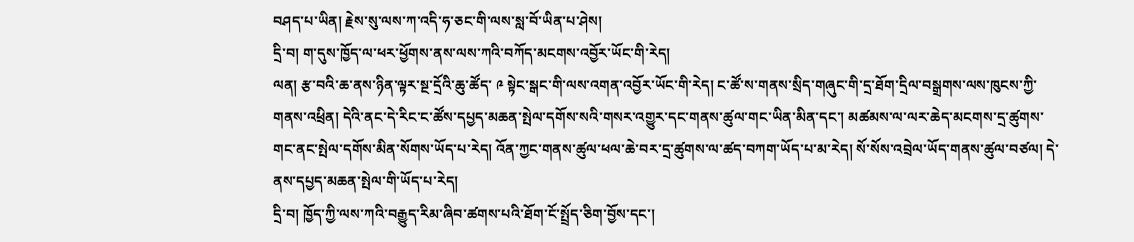བཤད་པ་ཡིན། རྗེས་སུ་ལས་ཀ་འདི་ཧ་ཅང་གི་ལས་སླ་བོ་ཡིན་པ་ཤེས།
དྲི་བ། ག་དུས་ཁྱོད་ལ་ཕར་ཕྱོགས་ནས་ལས་ཀའི་བཀོད་མངགས་འབྱོར་ཡོང་གི་རེད།
ལན། རྩ་བའི་ཆ་ནས་ཉིན་ལྟར་སྔ་དྲོའི་ཆུ་ཚོད་ ༩ སྟེང་སྒང་གི་ལས་འགན་འབྱོར་ཡོང་གི་རེད། ང་ཚོ་ས་གནས་སྲིད་གཞུང་གི་དྲ་ཐོག་དྲིལ་བསྒྲགས་ལས་ཁུངས་ཀྱི་གནས་འཕྲིན། དེའི་ནང་དེ་རིང་ང་ཚོས་དཔྱད་མཆན་སྤེལ་དགོས་སའི་གསར་འགྱུར་དང་གནས་ཚུལ་གང་ཡིན་མིན་དང་། མཚམས་ལ་ལར་ཆེད་མངགས་དྲ་ཚུགས་གང་ནང་སྤེལ་དགོས་མིན་སོགས་ཡོད་པ་རེད། འོན་ཀྱང་གནས་ཚུལ་ཕལ་ཆེ་བར་དྲ་ཚུགས་ལ་ཚད་བཀག་ཡོད་པ་མ་རེད། སོ་སོས་འབྲེལ་ཡོད་གནས་ཚུལ་བཙལ། དེ་ནས་དཔྱད་མཆན་སྤེལ་གི་ཡོད་པ་རེད།
དྲི་བ། ཁྱོད་ཀྱི་ལས་ཀའི་བརྒྱུད་རིམ་ཞིབ་ཚགས་པའི་ཐོག་ངོ་སྤྲོད་ཅིག་བྱོས་དང་།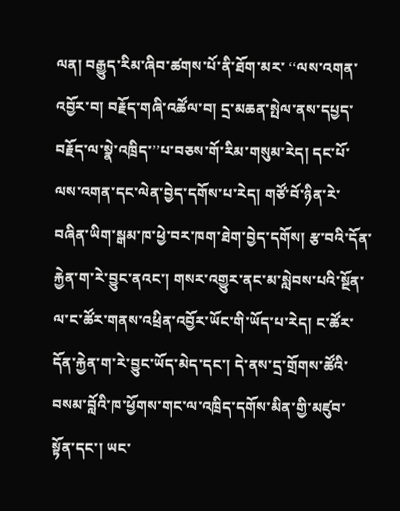ལན། བརྒྱུད་རིམ་ཞིབ་ཚགས་པོ་ནི་ཐོག་མར་ ‘‘ལས་འགན་འབྱོར་བ། བརྗོད་གཞི་འཚོལ་བ། དྲ་མཆན་སྤེལ་ནས་དཔྱད་བརྗོད་ལ་སྣེ་འཁྲིད་’’པ་བཅས་གོ་རིམ་གསུམ་རེད། དང་པོ་ལས་འགན་དང་ལེན་བྱེད་དགོས་པ་རེད། གཙོ་བོ་ཉིན་རེ་བཞིན་ཡིག་སྒམ་ཁ་ཕྱེ་བར་ཁག་ཐེག་བྱེད་དགོས། རྩ་བའི་དོན་རྐྱེན་ག་རེ་བྱུང་ནའང་། གསར་འགྱུར་ནང་མ་སླེབས་པའི་སྔོན་ལ་ང་ཚོར་གནས་འཕྲིན་འབྱོར་ཡོང་གི་ཡོད་པ་རེད། ང་ཚོར་དོན་རྐྱེན་ག་རེ་བྱུང་ཡོད་མེད་དང་། དེ་ནས་དྲ་གྲོགས་ཚོའི་བསམ་བློའི་ཁ་ཕྱོགས་གང་ལ་འཁྲིད་དགོས་མིན་གྱི་མཛུབ་སྟོན་དང་། ཡང་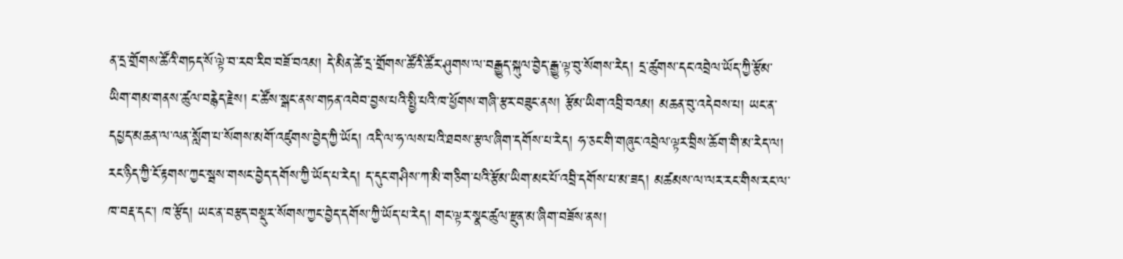ན་དྲ་གྲོགས་ཚོའི་གཏད་སོ་ལྟེ་བ་རབ་རིབ་བཟོ་བའམ། དེ་མིན་ཚེ་དྲ་གྲོགས་ཚོའི་ཚོར་ཤུགས་ལ་བརྒྱུད་སྐུལ་བྱེད་རྒྱུ་ལྟ་བུ་སོགས་རེད། དྲ་ཚུགས་དང་འབྲེལ་ཡོད་ཀྱི་རྩོམ་ཡིག་གམ་གནས་ཚུལ་བརྙེད་རྗེས། ང་ཚོས་སྒང་ནས་གཏན་འབེབ་བྱས་པའི་སྤྱི་པའི་ཁ་ཕྱོགས་གཞི་རྩར་བཟུང་ནས། རྩོམ་ཡིག་འབྲི་བའམ། མཆན་བུ་འདེབས་པ། ཡང་ན་དཔྱད་མཆན་ལ་ལན་སློག་པ་སོགས་མགོ་འཛུགས་བྱེད་ཀྱི་ཡོད། འདི་ལ་ཧ་ལས་པའི་ཐབས་རྩལ་ཞིག་དགོས་པ་རེད། ཧ་ཅང་གི་གཞུང་འབྲེལ་ལྟར་བྲིས་ཆོག་གི་མ་རེད་ལ། རང་ཉིད་ཀྱི་ངོ་རྟགས་ཀྱང་སྦས་གསང་བྱེད་དགོས་ཀྱི་ཡོད་པ་རེད། ད་དུང་གཤིས་ཀ་མི་གཅིག་པའི་རྩོམ་ཡིག་མང་པོ་འབྲི་དགོས་པ་མ་ཟད། མཚམས་ལ་ལར་རང་གིས་རང་ལ་ཁ་བརྡ་དང་། ཁ་རྩོད། ཡང་ན་བརྩད་བསྡུར་སོགས་ཀྱང་བྱེད་དགོས་ཀྱི་ཡོད་པ་རེད། གང་ལྟར་སྣང་ཚུལ་རྫུན་མ་ཞིག་བཟོས་ནས།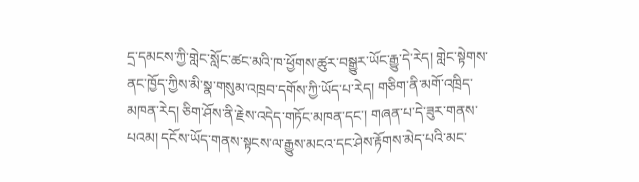དྲ་དམངས་ཀྱི་གླེང་སློང་ཚང་མའི་ཁ་ཕྱོགས་ཚུར་བསྒྱུར་ཡོང་རྒྱུ་དེ་རེད། གླེང་སྟེགས་ནང་ཁྱོད་ཀྱིས་མི་སྣ་གསུམ་འཁྲབ་དགོས་ཀྱི་ཡོད་པ་རེད། གཅིག་ནི་མགོ་འཁྲིད་མཁན་རེད། ཅིག་ཤོས་ནི་རྗེས་འདེད་གཏོང་མཁན་དང་། གཞན་པ་དེ་ཟུར་གནས་པའམ། དངོས་ཡོད་གནས་སྟངས་ལ་རྒྱུས་མངའ་དང་ཤེས་རྟོགས་མེད་པའི་མང་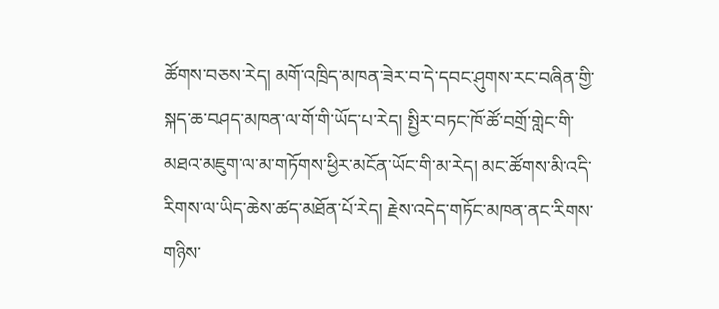ཚོགས་བཅས་རེད། མགོ་འཁྲིད་མཁན་ཟེར་བ་དེ་དབང་ཤུགས་རང་བཞིན་གྱི་སྐད་ཆ་བཤད་མཁན་ལ་གོ་གི་ཡོད་པ་རེད། སྤྱིར་བཏང་ཁོ་ཚོ་བགྲོ་གླེང་གི་མཐའ་མཇུག་ལ་མ་གཏོགས་ཕྱིར་མངོན་ཡོང་གི་མ་རེད། མང་ཚོགས་མི་འདི་རིགས་ལ་ཡིད་ཆེས་ཚད་མཐོན་པོ་རེད། རྗེས་འདེད་གཏོང་མཁན་ནང་རིགས་གཉིས་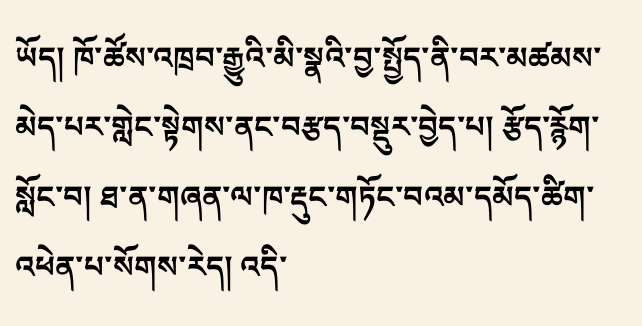ཡོད། ཁོ་ཚོས་འཁྲབ་རྒྱུའི་མི་སྣའི་བྱ་སྤྱོད་ནི་བར་མཚམས་མེད་པར་གླེང་སྟེགས་ནང་བརྩད་བསྡུར་བྱེད་པ། རྩོད་རྙོག་སློང་བ། ཐ་ན་གཞན་ལ་ཁ་རྡུང་གཏོང་བའམ་དམོད་ཚིག་འཕེན་པ་སོགས་རེད། འདི་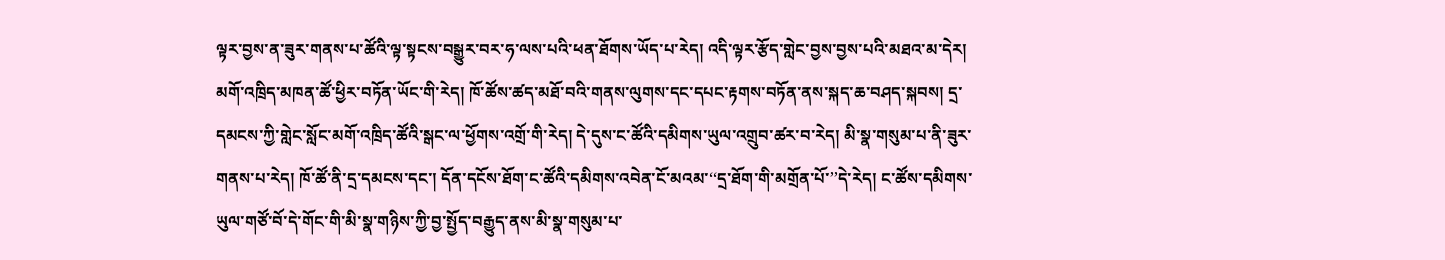ལྟར་བྱས་ན་ཟུར་གནས་པ་ཚོའི་ལྟ་སྟངས་བསྒྱུར་བར་ཧ་ལས་པའི་ཕན་ཐོགས་ཡོད་པ་རེད། འདི་ལྟར་རྩོད་གླེང་བྱས་བྱས་པའི་མཐའ་མ་དེར། མགོ་འཁྲིད་མཁན་ཚོ་ཕྱིར་བཏོན་ཡོང་གི་རེད། ཁོ་ཚོས་ཚད་མཐོ་བའི་གནས་ལུགས་དང་དཔང་རྟགས་བཏོན་ནས་སྐད་ཆ་བཤད་སྐབས། དྲ་དམངས་ཀྱི་གླེང་སློང་མགོ་འཁྲིད་ཚོའི་སྒང་ལ་ཕྱོགས་འགྲོ་གི་རེད། དེ་དུས་ང་ཚོའི་དམིགས་ཡུལ་འགྲུབ་ཚར་བ་རེད། མི་སྣ་གསུམ་པ་ནི་ཟུར་གནས་པ་རེད། ཁོ་ཚོ་ནི་དྲ་དམངས་དང་། དོན་དངོས་ཐོག་ང་ཚོའི་དམིགས་འབེན་ངོ་མའམ་‘‘དྲ་ཐོག་གི་མགྲོན་པོ་’’དེ་རེད། ང་ཚོས་དམིགས་ཡུལ་གཙོ་བོ་དེ་གོང་གི་མི་སྣ་གཉིས་ཀྱི་བྱ་སྤྱོད་བརྒྱུད་ནས་མི་སྣ་གསུམ་པ་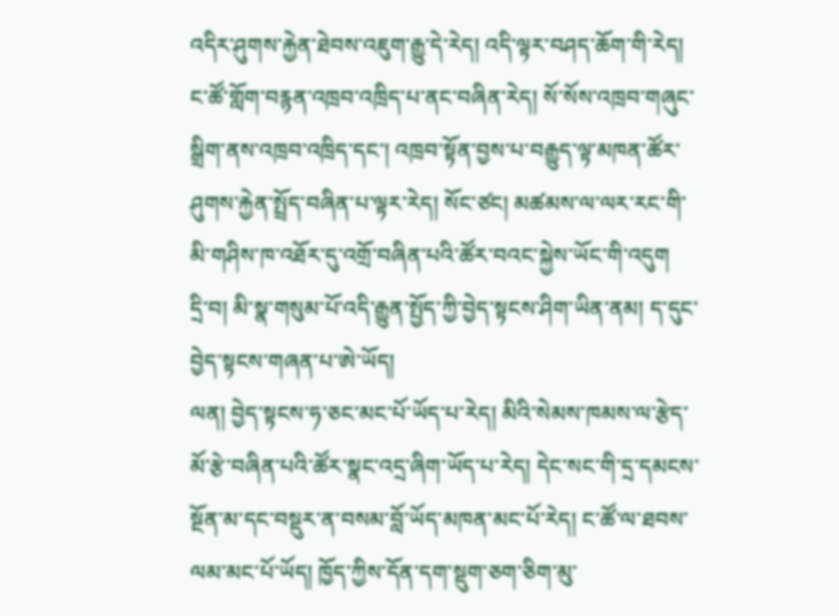འདིར་ཤུགས་རྐྱེན་ཐེབས་འཇུག་རྒྱུ་དེ་རེད། འདི་ལྟར་བཤད་ཆོག་གི་རེད། ང་ཚོ་གློག་བརྙན་འཁྲབ་འཁྲིད་པ་ནང་བཞིན་རེད། སོ་སོས་འཁྲབ་གཞུང་སྒྲིག་ནས་འཁྲབ་འཁྲིད་དང་། འཁྲབ་སྟོན་བྱས་པ་བརྒྱུད་ལྟ་མཁན་ཚོར་ཤུགས་རྐྱེན་སྤྲོད་བཞིན་པ་ལྟར་རེད། སོང་ཙང། མཚམས་ལ་ལར་རང་གི་མི་གཤིས་ཁ་འཐོར་དུ་འགྲོ་བཞིན་པའི་ཚོར་བའང་སྐྱེས་ཡོང་གི་འདུག
དྲི་བ། མི་སྣ་གསུམ་པོ་འདི་རྒྱུན་སྤྱོད་ཀྱི་བྱེད་སྟངས་ཤིག་ཡིན་ནམ། ད་དུང་བྱེད་སྟངས་གཞན་པ་ཨེ་ཡོད།
ལན། བྱེད་སྟངས་ཧ་ཅང་མང་པོ་ཡོད་པ་རེད། མིའི་སེམས་ཁམས་ལ་རྩེད་མོ་རྩེ་བཞིན་པའི་ཚོར་སྣང་འདྲ་ཞིག་ཡོད་པ་རེད། དེང་སང་གི་དྲ་དམངས་སྔོན་མ་དང་བསྡུར་ན་བསམ་བློ་ཡོད་མཁན་མང་པོ་རེད། ང་ཚོ་ལ་ཐབས་ལམ་མང་པོ་ཡོད། ཁྱོད་ཀྱིས་དོན་དག་སྡུག་ཅག་ཅིག་མུ་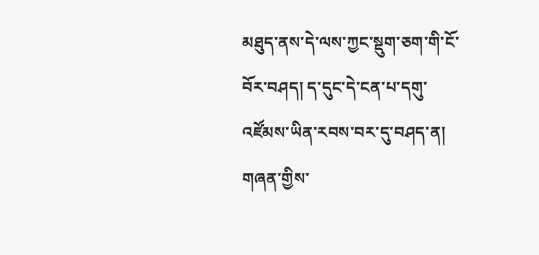མཐུད་ནས་དེ་ལས་ཀྱང་སྡུག་ཅག་གི་ངོ་བོར་བཤད། ད་དུང་དེ་ངན་པ་དགུ་འཛོམས་ཡིན་རབས་བར་དུ་བཤད་ན། གཞན་གྱིས་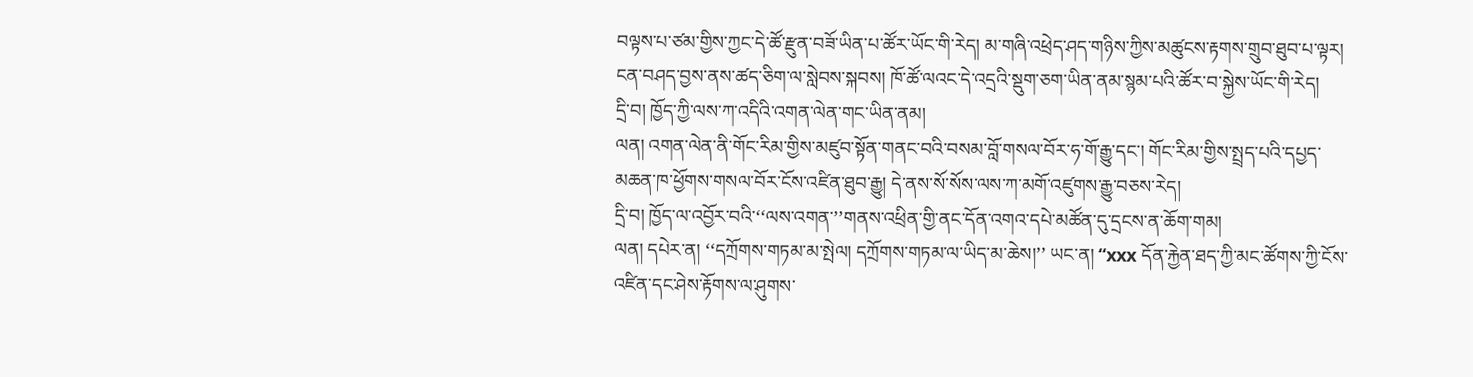བལྟས་པ་ཙམ་གྱིས་ཀྱང་དེ་ཚོ་རྫུན་བཟོ་ཡིན་པ་ཚོར་ཡོང་གི་རེད། མ་གཞི་འཕྲེད་ཤད་གཉིས་ཀྱིས་མཚུངས་རྟགས་གྲུབ་ཐུབ་པ་ལྟར། ངན་བཤད་བྱས་ནས་ཚད་ཅིག་ལ་སླེབས་སྐབས། ཁོ་ཚོ་ལའང་དེ་འདྲའི་སྡུག་ཅག་ཡིན་ནམ་སྙམ་པའི་ཚོར་བ་སྐྱེས་ཡོང་གི་རེད།
དྲི་བ། ཁྱོད་ཀྱི་ལས་ཀ་འདིའི་འགན་ལེན་གང་ཡིན་ནམ།
ལན། འགན་ལེན་ནི་གོང་རིམ་གྱིས་མཛུབ་སྟོན་གནང་བའི་བསམ་བློ་གསལ་བོར་ཧ་གོ་རྒྱུ་དང་། གོང་རིམ་གྱིས་སྤྲད་པའི་དཔྱད་མཆན་ཁ་ཕྱོགས་གསལ་བོར་ངོས་འཛིན་ཐུབ་རྒྱུ། དེ་ནས་སོ་སོས་ལས་ཀ་མགོ་འཛུགས་རྒྱུ་བཅས་རེད།
དྲི་བ། ཁྱོད་ལ་འབྱོར་བའི་‘‘ལས་འགན་’’གནས་འཕྲིན་གྱི་ནང་དོན་འགའ་དཔེ་མཚོན་དུ་དྲངས་ན་ཆོག་གམ།
ལན། དཔེར་ན། ‘‘དཀྲོགས་གཏམ་མ་སྤེལ། དཀྲོགས་གཏམ་ལ་ཡིད་མ་ཆེས།’’ ཡང་ན། ‘‘xxx དོན་རྐྱེན་ཐད་ཀྱི་མང་ཚོགས་ཀྱི་ངོས་འཛིན་དང་ཤེས་རྟོགས་ལ་ཤུགས་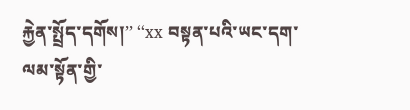རྐྱེན་སྤྲོད་དགོས།’’ ‘‘xx བསྟན་པའི་ཡང་དག་ལམ་སྟོན་གྱི་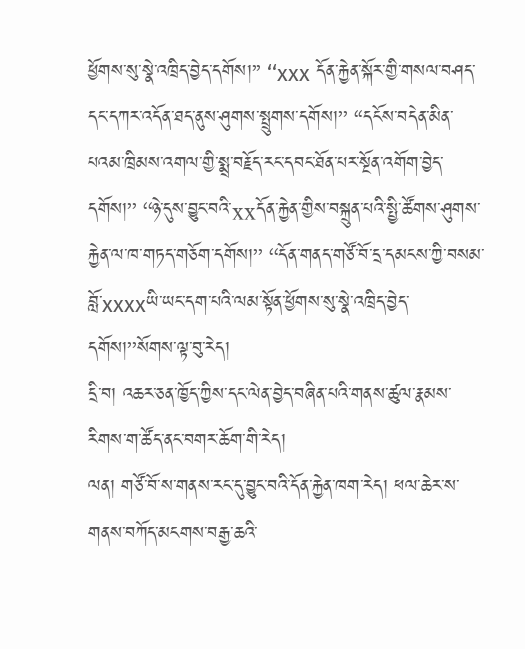ཕྱོགས་སུ་སྣེ་འཁྲིད་བྱེད་དགོས།’’ ‘‘xxx དོན་རྐྱེན་སྐོར་གྱི་གསལ་བཤད་དང་དཀར་འདོན་ཐད་ནུས་ཤུགས་སྤྲུགས་དགོས།’’ ‘‘དངོས་བདེན་མིན་པའམ་ཁྲིམས་འགལ་གྱི་སྨྲ་བརྗོད་རང་དབང་ཐོན་པར་སྔོན་འགོག་བྱེད་དགོས།’’ ‘‘ཉེ་དུས་བྱུང་བའི་xxདོན་རྐྱེན་གྱིས་བསྐྲུན་པའི་སྤྱི་ཚོགས་ཤུགས་རྐྱེན་ལ་ཁ་གཏད་གཅོག་དགོས།’’ ‘‘དོན་གནད་གཙོ་བོ་དྲ་དམངས་ཀྱི་བསམ་བློ་xxxxཡི་ཡང་དག་པའི་ལམ་སྟོན་ཕྱོགས་སུ་སྣེ་འཁྲིད་བྱེད་དགོས།’’སོགས་ལྟ་བུ་རེད།
དྲི་བ། འཆར་ཅན་ཁྱོད་ཀྱིས་དང་ལེན་བྱེད་བཞིན་པའི་གནས་ཚུལ་རྣམས་རིགས་ག་ཚོད་ནང་བགར་ཆོག་གི་རེད།
ལན། གཙོ་བོ་ས་གནས་རང་དུ་བྱུང་བའི་དོན་རྐྱེན་ཁག་རེད། ཕལ་ཆེར་ས་གནས་བཀོད་མངགས་བརྒྱ་ཆའི་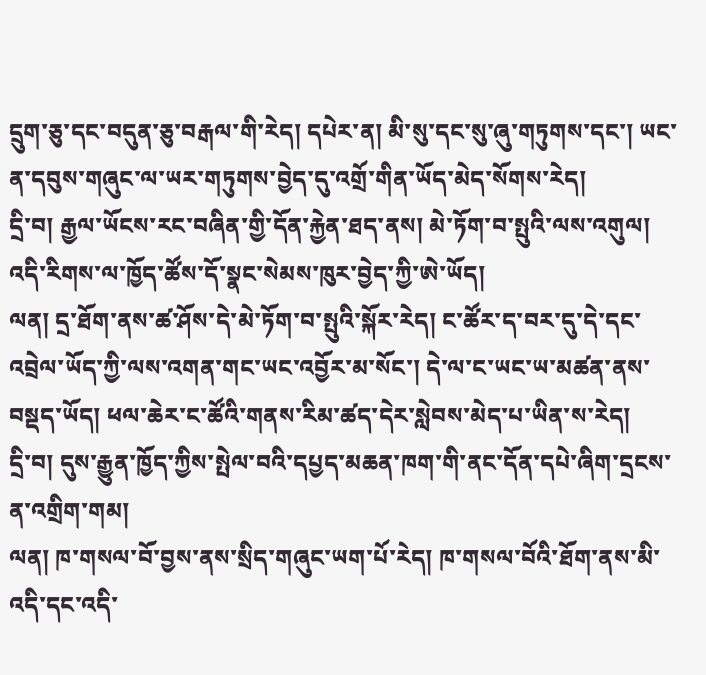དྲུག་ཅུ་དང་བདུན་ཅུ་བརྒལ་གི་རེད། དཔེར་ན། མི་སུ་དང་སུ་ཞུ་གཏུགས་དང་། ཡང་ན་དབུས་གཞུང་ལ་ཡར་གཏུགས་བྱེད་དུ་འགྲོ་གིན་ཡོད་མེད་སོགས་རེད།
དྲི་བ། རྒྱལ་ཡོངས་རང་བཞིན་གྱི་དོན་རྐྱེན་ཐད་ནས། མེ་ཏོག་བ་སྤུའི་ལས་འགུལ། འདི་རིགས་ལ་ཁྱོད་ཚོས་དོ་སྣང་སེམས་ཁུར་བྱེད་ཀྱི་ཨེ་ཡོད།
ལན། དྲ་ཐོག་ནས་ཚ་ཤོས་དེ་མེ་ཏོག་བ་སྤུའི་སྐོར་རེད། ང་ཚོར་ད་བར་དུ་དེ་དང་འབྲེལ་ཡོད་ཀྱི་ལས་འགན་གང་ཡང་འབྱོར་མ་སོང་། དེ་ལ་ང་ཡང་ཡ་མཚན་ནས་བསྡད་ཡོད། ཕལ་ཆེར་ང་ཚོའི་གནས་རིམ་ཚད་དེར་སླེབས་མེད་པ་ཡིན་ས་རེད།
དྲི་བ། དུས་རྒྱུན་ཁྱོད་ཀྱིས་སྤེལ་བའི་དཔྱད་མཆན་ཁག་གི་ནང་དོན་དཔེ་ཞིག་དྲངས་ན་འགྲིག་གམ།
ལན། ཁ་གསལ་བོ་བྱས་ནས་སྲིད་གཞུང་ཡག་པོ་རེད། ཁ་གསལ་བོའི་ཐོག་ནས་མི་འདི་དང་འདི་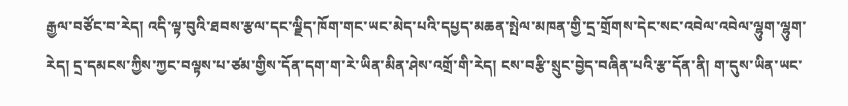རྒྱལ་བཙོང་བ་རེད། འདི་ལྟ་བུའི་ཐབས་རྩལ་དང་ལྗིད་ཁོག་གང་ཡང་མེད་པའི་དཔྱད་མཆན་སྤེལ་མཁན་གྱི་དྲ་གྲོགས་དེང་སང་འབེལ་འབེལ་ལྷུག་ལྷུག་རེད། དྲ་དམངས་ཀྱིས་ཀྱང་བལྟས་པ་ཙམ་གྱིས་དོན་དག་ག་རེ་ཡིན་མིན་ཤེས་འགྲོ་གི་རེད། ངས་བརྩི་སྲུང་བྱེད་བཞིན་པའི་རྩ་དོན་ནི། ག་དུས་ཡིན་ཡང་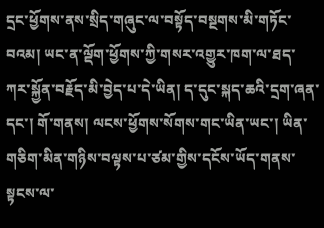དྲང་ཕྱོགས་ནས་སྲིད་གཞུང་ལ་བསྟོད་བསྔགས་མི་གཏོང་བའམ། ཡང་ན་ལྡོག་ཕྱོགས་ཀྱི་གསར་འགྱུར་ཁག་ལ་ཐད་ཀར་སྐྱོན་བརྗོད་མི་བྱེད་པ་དེ་ཡིན། ད་དུང་སྐད་ཆའི་དྲག་ཞན་དང་། གོ་གནས། ལངས་ཕྱོགས་སོགས་གང་ཡིན་ཡང་། ཡིན་གཅིག་མིན་གཉིས་བལྟས་པ་ཙམ་གྱིས་དངོས་ཡོད་གནས་སྟངས་ལ་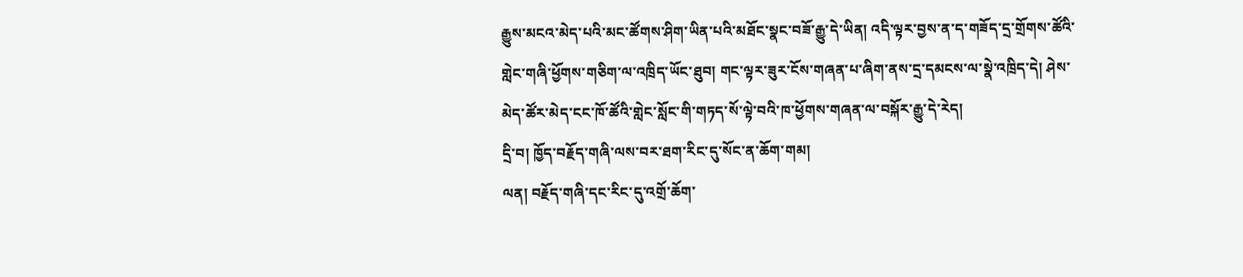རྒྱུས་མངའ་མེད་པའི་མང་ཚོགས་ཤིག་ཡིན་པའི་མཐོང་སྣང་བཟོ་རྒྱུ་དེ་ཡིན། འདི་ལྟར་བྱས་ན་ད་གཟོད་དྲ་གྲོགས་ཚོའི་གླེང་གཞི་ཕྱོགས་གཅིག་ལ་འཁྲིད་ཡོང་ཐུབ། གང་ལྟར་ཟུར་ངོས་གཞན་པ་ཞིག་ནས་དྲ་དམངས་ལ་སྣེ་འཁྲིད་དེ། ཤེས་མེད་ཚོར་མེད་ངང་ཁོ་ཚོའི་གླེང་སློང་གི་གཏད་སོ་ལྟེ་བའི་ཁ་ཕྱོགས་གཞན་ལ་བསྐོར་རྒྱུ་དེ་རེད།
དྲི་བ། ཁྱོད་བརྗོད་གཞི་ལས་བར་ཐག་རིང་དུ་སོང་ན་ཆོག་གམ།
ལན། བརྗོད་གཞི་དང་རིང་དུ་འགྲོ་ཆོག་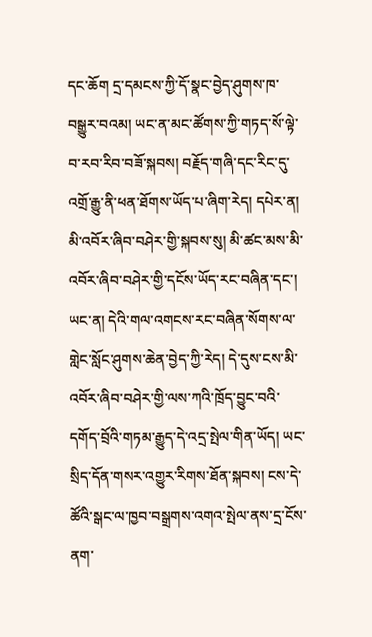དང་ཆོག དྲ་དམངས་ཀྱི་དོ་སྣང་བྱེད་ཤུགས་ཁ་བསྒྱུར་བའམ། ཡང་ན་མང་ཚོགས་ཀྱི་གཏད་སོ་ལྟེ་བ་རབ་རིབ་བཟོ་སྐབས། བརྗོད་གཞི་དང་རིང་དུ་འགྲོ་རྒྱུ་ནི་ཕན་ཐོགས་ཡོད་པ་ཞིག་རེད། དཔེར་ན། མི་འབོར་ཞིབ་བཤེར་གྱི་སྐབས་སུ། མི་ཚང་མས་མི་འབོར་ཞིབ་བཤེར་གྱི་དངོས་ཡོད་རང་བཞིན་དང་། ཡང་ན། དེའི་གལ་འགངས་རང་བཞིན་སོགས་ལ་གླེང་སློང་ཤུགས་ཆེན་བྱེད་ཀྱི་རེད། དེ་དུས་ངས་མི་འབོར་ཞིབ་བཤེར་གྱི་ལས་ཀའི་ཁྲོད་བྱུང་བའི་དགོད་བྲོའི་གཏམ་རྒྱུད་དེ་འདྲ་སྤེལ་གིན་ཡོད། ཡང་སྲིད་དོན་གསར་འགྱུར་རིགས་ཐོན་སྐབས། ངས་དེ་ཚོའི་སྒང་ལ་ཁྱབ་བསྒྲགས་འགའ་སྤེལ་ནས་དྲ་ངོས་ནག་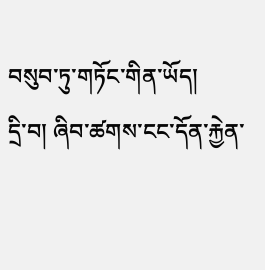བསུབ་ཏུ་གཏོང་གིན་ཡོད།
དྲི་བ། ཞིབ་ཚགས་ངང་དོན་རྐྱེན་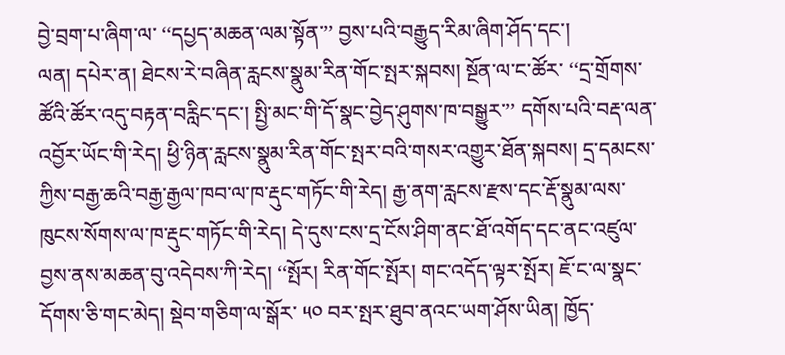བྱེ་བྲག་པ་ཞིག་ལ་ ‘‘དཔྱད་མཆན་ལམ་སྟོན་’’ བྱས་པའི་བརྒྱུད་རིམ་ཞིག་ཤོད་དང་།
ལན། དཔེར་ན། ཐེངས་རེ་བཞིན་རླངས་སྣུམ་རིན་གོང་སྤར་སྐབས། སྔོན་ལ་ང་ཚོར་ ‘‘དྲ་གྲོགས་ཚོའི་ཚོར་འདུ་བརྟན་བརླིང་དང་། སྤྱི་མང་གི་དོ་སྣང་བྱེད་ཤུགས་ཁ་བསྒྱུར་’’ དགོས་པའི་བརྡ་ལན་འབྱོར་ཡོང་གི་རེད། ཕྱི་ཉིན་རླངས་སྣུམ་རིན་གོང་སྤར་བའི་གསར་འགྱུར་ཐོན་སྐབས། དྲ་དམངས་ཀྱིས་བརྒྱ་ཆའི་བརྒྱ་རྒྱལ་ཁབ་ལ་ཁ་རྡུང་གཏོང་གི་རེད། རྒྱ་ནག་རླངས་རྫས་དང་རྡོ་སྣུམ་ལས་ཁུངས་སོགས་ལ་ཁ་རྡུང་གཏོང་གི་རེད། དེ་དུས་ངས་དྲ་ངོས་ཤིག་ནང་ཐོ་འགོད་དང་ནང་འཛུལ་བྱས་ནས་མཆན་བུ་འདེབས་ཀི་རེད། ‘‘སྤོར། རིན་གོང་སྤོར། གང་འདོད་ལྟར་སྤོར། ཇོ་ང་ལ་སྣང་དོགས་ཅི་གང་མེད། སྡེབ་གཅིག་ལ་སྒོར་ ༥༠ བར་སྤར་ཐུབ་ནའང་ཡག་ཤོས་ཡིན། ཁྱོད་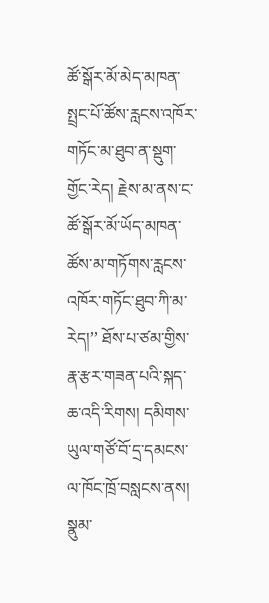ཚོ་སྒོར་མོ་མེད་མཁན་སྤྲང་པོ་ཚོས་རླངས་འཁོར་གཏོང་མ་ཐུབ་ན་སྡུག་གྱོང་རེད། རྗེས་མ་ནས་ང་ཚོ་སྒོར་མོ་ཡོད་མཁན་ཚོས་མ་གཏོགས་རླངས་འཁོར་གཏོང་ཐུབ་ཀི་མ་རེད།’’ ཐོས་པ་ཙམ་གྱིས་རྣ་རྩར་གཟན་པའི་སྐད་ཆ་འདི་རིགས། དམིགས་ཡུལ་གཙོ་བོ་དྲ་དམངས་ལ་ཁོང་ཁྲོ་བསླངས་ནས། སྣུམ་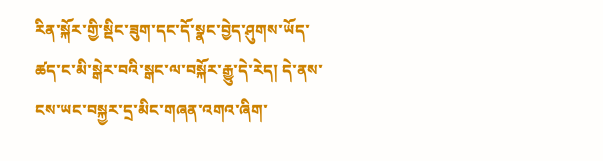རིན་སྐོར་གྱི་སྡིང་ཟུག་དང་དོ་སྣང་བྱེད་ཤུགས་ཡོད་ཚད་ང་མི་སྒེར་བའི་སྒང་ལ་བསྐོར་རྒྱུ་དེ་རེད། དེ་ནས་ངས་ཡང་བསྐྱར་དྲ་མིང་གཞན་འགའ་ཞིག་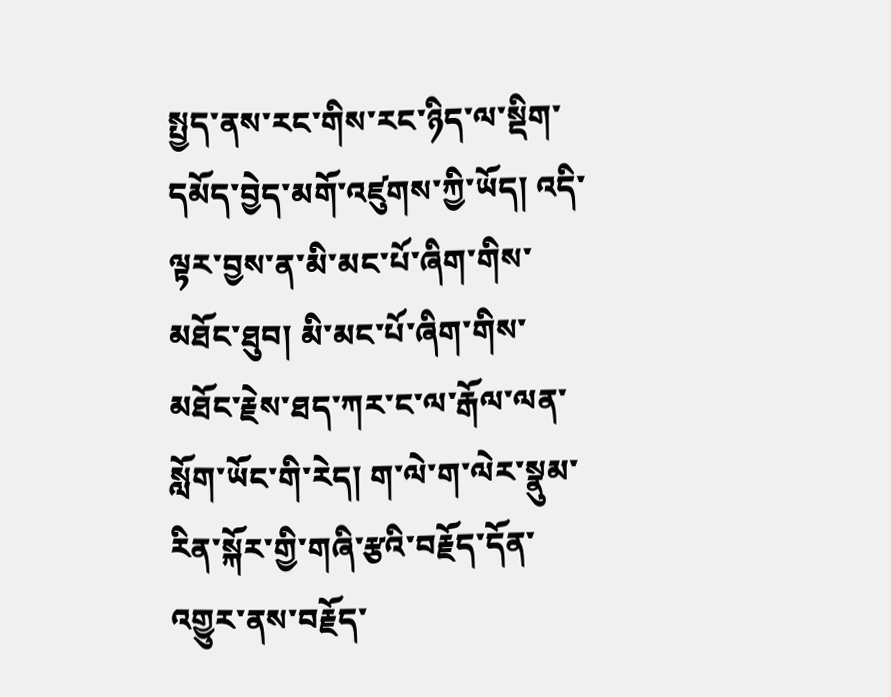སྤྱད་ནས་རང་གིས་རང་ཉིད་ལ་སྡིག་དམོད་བྱེད་མགོ་འཛུགས་ཀྱི་ཡོད། འདི་ལྟར་བྱས་ན་མི་མང་པོ་ཞིག་གིས་མཐོང་ཐུབ། མི་མང་པོ་ཞིག་གིས་མཐོང་རྗེས་ཐད་ཀར་ང་ལ་རྒོལ་ལན་སློག་ཡོང་གི་རེད། ག་ལེ་ག་ལེར་སྣུམ་རིན་སྐོར་གྱི་གཞི་རྩའི་བརྗོད་དོན་འགྱུར་ནས་བརྗོད་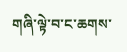གཞི་ལྟེ་བ་ང་ཆགས་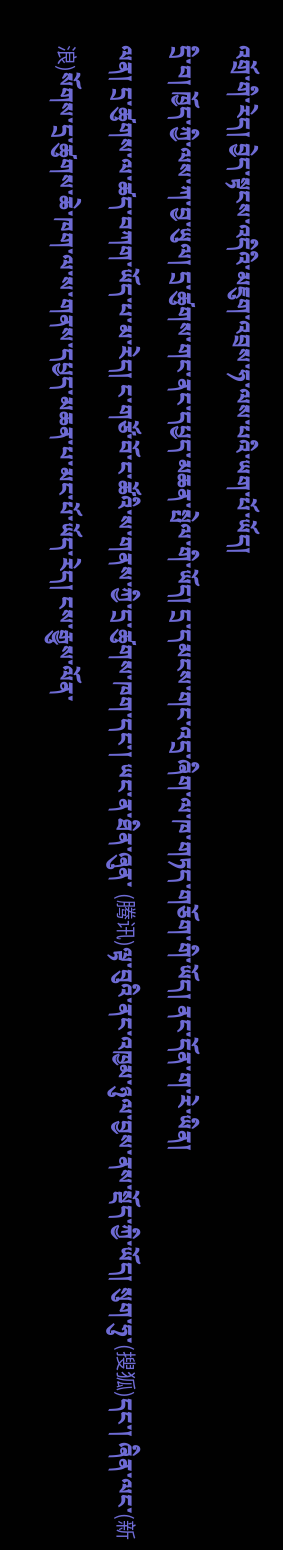འགྲོ་གི་རེད། བྱེད་སྟངས་འདིའི་མཇུག་འབྲས་ཧ་ལས་པའི་ཡག་པོ་ཡོད།
དྲི་བ། ཁྱོད་ཀྱི་ལས་ཀ་བྱ་ཡུལ། དྲ་ཚུགས་གང་ནང་དཔྱད་མཆན་སྤེལ་གི་ཡོད། དྲ་དམངས་གང་འདྲ་ཞིག་ལ་ཁ་གཏད་གཅོག་གི་ཡོད། ནང་དོན་ག་རེ་ཡིན།
ལན། དྲ་ཚུགས་ལ་ཚད་བཀག་ཡོད་པ་མ་རེད། ང་གཙོ་བོ་ང་ཚོའི་ས་གནས་ཀྱི་དྲ་ཚུགས་ཁག་དང་། ཡང་ན་ཐིན་ཞུན་ (腾讯)ལྟ་བུའི་ནང་འཁྱམ་ཉུལ་བྱས་ནས་སྡོད་ཀྱི་ཡོད། སུག་ཧུ་(搜狐)དང་། ཞིན་ལང་(新浪)སོགས་དྲ་ཚུགས་ཆེ་ཁག་ལ་ས་གནས་དཔྱད་མཆན་པ་མང་པོ་ཡོད་རེད། ངས་རྒྱུས་ལོན་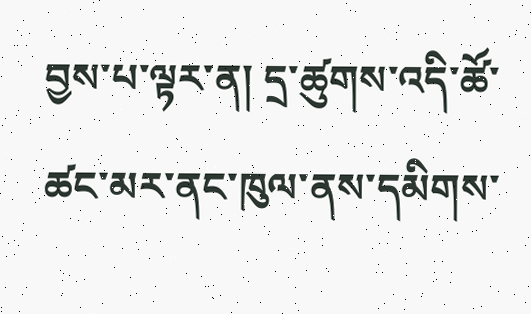བྱས་པ་ལྟར་ན། དྲ་ཚུགས་འདི་ཚོ་ཚང་མར་ནང་ཁུལ་ནས་དམིགས་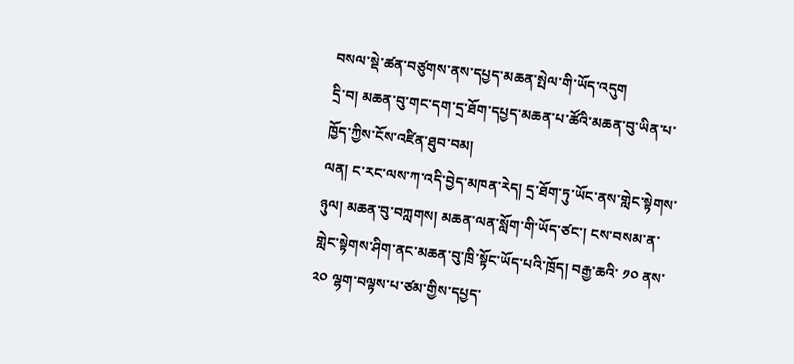བསལ་སྡེ་ཚན་བཙུགས་ནས་དཔྱད་མཆན་སྤེལ་གི་ཡོད་འདུག
དྲི་བ། མཆན་བུ་གང་དག་དྲ་ཐོག་དཔྱད་མཆན་པ་ཚོའི་མཆན་བུ་ཡིན་པ་ཁྱོད་ཀྱིས་ངོས་འཛིན་ཐུབ་བམ།
ལན། ང་རང་ལས་ཀ་འདི་བྱེད་མཁན་རེད། དྲ་ཐོག་ཏུ་ཡོང་ནས་གླེང་སྟེགས་ཉུལ། མཆན་བུ་བཀླགས། མཆན་ལན་སློག་གི་ཡོད་ཙང་། ངས་བསམ་ན་གླེང་སྟེགས་ཤིག་ནང་མཆན་བུ་ཁྲི་སྟོང་ཡོད་པའི་ཁྲོད། བརྒྱ་ཆའི་ ༡༠ ནས་ ༢༠ ལྷག་བལྟས་པ་ཙམ་གྱིས་དཔྱད་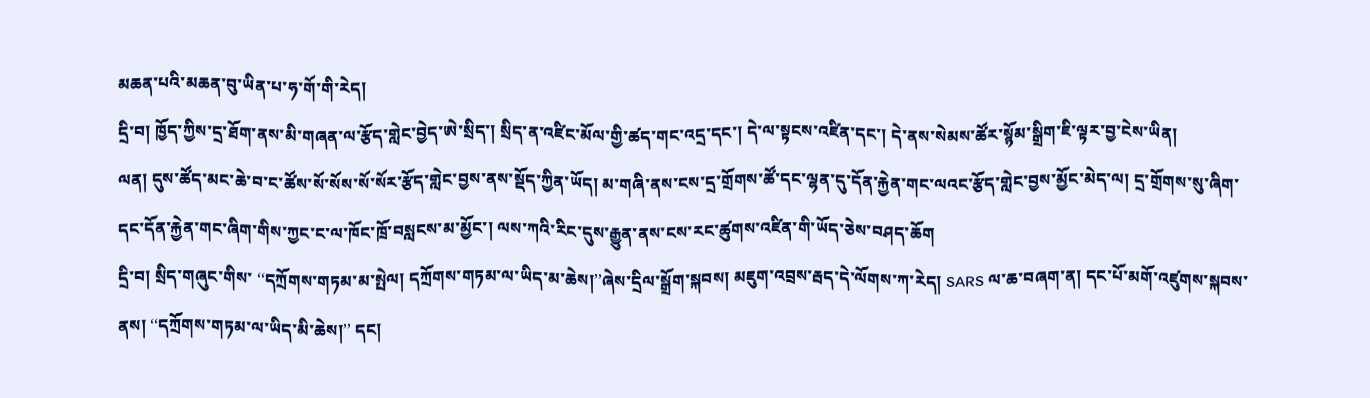མཆན་པའི་མཆན་བུ་ཡིན་པ་ཧ་གོ་གི་རེད།
དྲི་བ། ཁྱོད་ཀྱིས་དྲ་ཐོག་ནས་མི་གཞན་ལ་རྩོད་གླེང་བྱེད་ཨེ་སྲིད་། སྲིད་ན་འཛིང་མོལ་གྱི་ཚད་གང་འདྲ་དང་། དེ་ལ་སྟངས་འཛིན་དང་། དེ་ནས་སེམས་ཚོར་སྙོམ་སྒྲིག་ཇི་ལྟར་བྱ་ངེས་ཡིན།
ལན། དུས་ཚོད་མང་ཆེ་བ་ང་ཚོས་སོ་སོས་སོ་སོར་རྩོད་གླེང་བྱས་ནས་སྡོད་ཀྱིན་ཡོད། མ་གཞི་ནས་ངས་དྲ་གྲོགས་ཚོ་དང་ལྷན་དུ་དོན་རྐྱེན་གང་ལའང་རྩོད་གླེང་བྱས་མྱོང་མེད་ལ། དྲ་གྲོགས་སུ་ཞིག་དང་དོན་རྐྱེན་གང་ཞིག་གིས་ཀྱང་ང་ལ་ཁོང་ཁྲོ་བསླངས་མ་མྱོང་། ལས་ཀའི་རིང་དུས་རྒྱུན་ནས་ངས་རང་ཚུགས་འཛིན་གི་ཡོད་ཅེས་བཤད་ཆོག
དྲི་བ། སྲིད་གཞུང་གིས་ ‘‘དཀྲོགས་གཏམ་མ་སྤེལ། དཀྲོགས་གཏམ་ལ་ཡིད་མ་ཆེས།’’ཞེས་དྲིལ་སྒྲོག་སྐབས། མཇུག་འབྲས་རྦད་དེ་ལོགས་ཀ་རེད། SARS ལ་ཆ་བཞག་ན། དང་པོ་མགོ་འཛུགས་སྐབས་ནས། ‘‘དཀྲོགས་གཏམ་ལ་ཡིད་མི་ཆེས།’’ དང།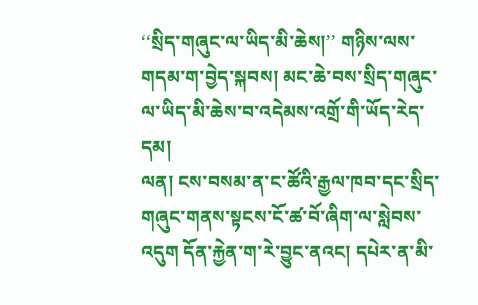‘‘སྲིད་གཞུང་ལ་ཡིད་མི་ཆེས།’’ གཉིས་ལས་གདམ་ག་བྱེད་སྐབས། མང་ཆེ་བས་སྲིད་གཞུང་ལ་ཡིད་མི་ཆེས་བ་འདེམས་འགྲོ་གི་ཡོད་རེད་དམ།
ལན། ངས་བསམ་ན་ང་ཚོའི་རྒྱལ་ཁབ་དང་སྲིད་གཞུང་གནས་སྟངས་ངོ་ཚ་བོ་ཞིག་ལ་སླེབས་འདུག དོན་རྐྱེན་ག་རེ་བྱུང་ནའང། དཔེར་ན་མི་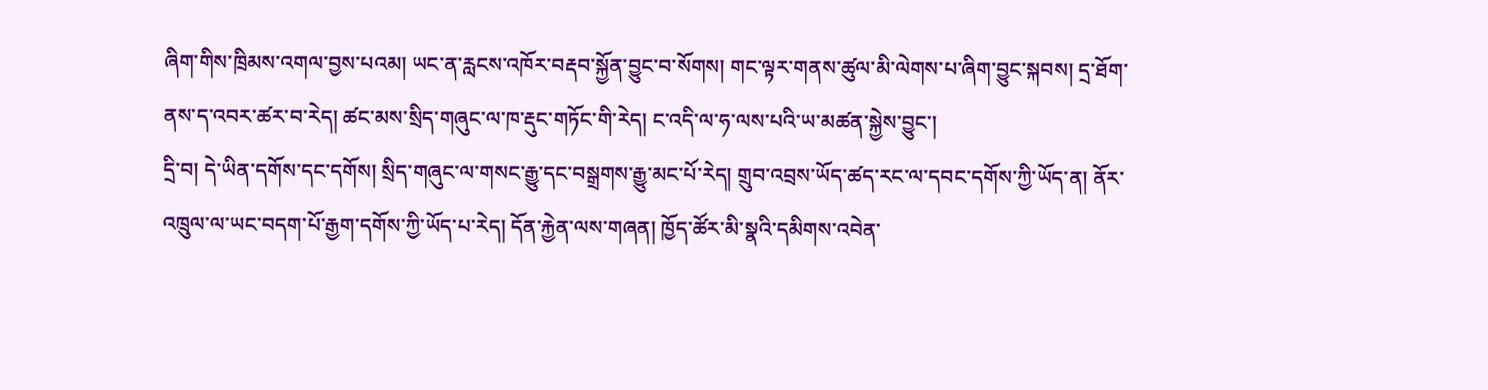ཞིག་གིས་ཁྲིམས་འགལ་བྱས་པའམ། ཡང་ན་རླངས་འཁོར་བརྡབ་སྐྱོན་བྱུང་བ་སོགས། གང་ལྟར་གནས་ཚུལ་མི་ལེགས་པ་ཞིག་བྱུང་སྐབས། དྲ་ཐོག་ནས་ད་འབར་ཚར་བ་རེད། ཚང་མས་སྲིད་གཞུང་ལ་ཁ་རྡུང་གཏོང་གི་རེད། ང་འདི་ལ་ཧ་ལས་པའི་ཡ་མཚན་སྐྱེས་བྱུང་།
དྲི་བ། དེ་ཡིན་དགོས་དང་དགོས། སྲིད་གཞུང་ལ་གསང་རྒྱུ་དང་བསྒྲགས་རྒྱུ་མང་པོ་རེད། གྲུབ་འབྲས་ཡོད་ཚད་རང་ལ་དབང་དགོས་ཀྱི་ཡོད་ན། ནོར་འཁྲུལ་ལ་ཡང་བདག་པོ་རྒྱག་དགོས་ཀྱི་ཡོད་པ་རེད། དོན་རྐྱེན་ལས་གཞན། ཁྱོད་ཚོར་མི་སྣའི་དམིགས་འབེན་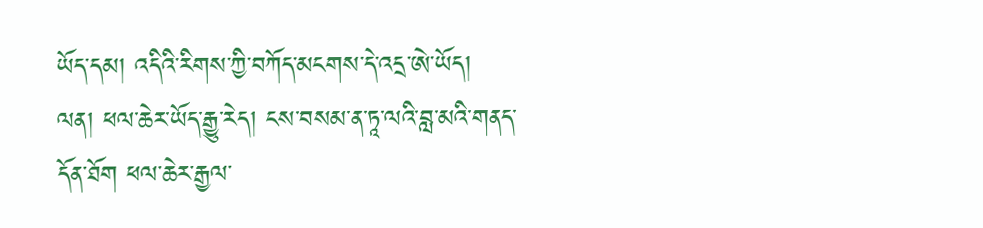ཡོད་དམ། འདིའི་རིགས་ཀྱི་བཀོད་མངགས་དེ་འདྲ་ཨེ་ཡོད།
ལན། ཕལ་ཆེར་ཡོད་རྒྱུ་རེད། ངས་བསམ་ན་ཏཱ་ལའི་བླ་མའི་གནད་དོན་ཐོག ཕལ་ཆེར་རྒྱལ་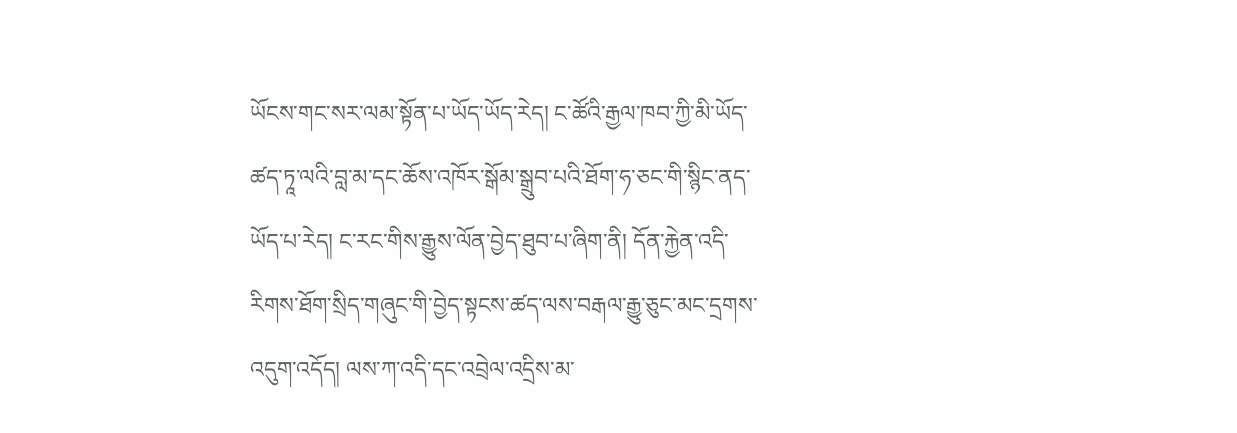ཡོངས་གང་སར་ལམ་སྟོན་པ་ཡོད་ཡོད་རེད། ང་ཚོའི་རྒྱལ་ཁབ་ཀྱི་མི་ཡོད་ཚད་ཏཱ་ལའི་བླ་མ་དང་ཆོས་འཁོར་སྒོམ་སྒྲུབ་པའི་ཐོག་ཧ་ཅང་གི་སྙིང་ནད་ཡོད་པ་རེད། ང་རང་གིས་རྒྱུས་ལོན་བྱེད་ཐུབ་པ་ཞིག་ནི། དོན་རྐྱེན་འདི་རིགས་ཐོག་སྲིད་གཞུང་གི་བྱེད་སྟངས་ཚད་ལས་བརྒལ་རྒྱུ་ཅུང་མང་དྲགས་འདུག་འདོད། ལས་ཀ་འདི་དང་འབྲེལ་འདྲིས་མ་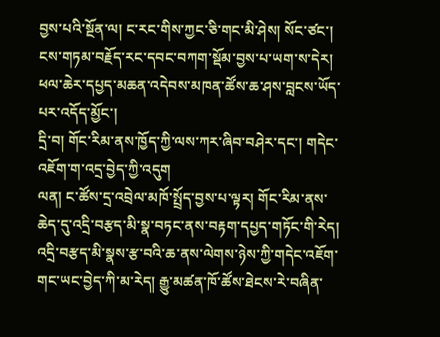བྱས་པའི་སྔོན་ལ། ང་རང་གིས་ཀྱང་ཅི་གང་མི་ཤེས། སོང་ཙང་། ངས་གཏམ་བརྗོད་རང་དབང་བཀག་སྡོམ་བྱས་པ་ཡག་ས་དེར། ཕལ་ཆེར་དཔྱད་མཆན་འདེབས་མཁན་ཚོས་ཆ་ཤས་བླངས་ཡོད་པར་འདོད་མྱོང་།
དྲི་བ། གོང་རིམ་ནས་ཁྱོད་ཀྱི་ལས་ཀར་ཞིབ་བཤེར་དང་། གདེང་འཇོག་ག་འདྲ་བྱེད་ཀྱི་འདུག
ལན། ང་ཚོས་དྲ་འབྲེལ་མཁོ་སྤྲོད་བྱས་པ་ལྟར། གོང་རིམ་ནས་ཆེད་དུ་འདྲི་བརྩད་མི་སྣ་བཏང་ནས་བརྟག་དཔྱད་གཏོང་གི་རེད། འདྲི་བརྩད་མི་སྣས་རྩ་བའི་ཆ་ནས་ལེགས་ཉེས་ཀྱི་གདེང་འཇོག་གང་ཡང་བྱེད་ཀི་མ་རེད། རྒྱུ་མཚན་ཁོ་ཚོས་ཐེངས་རེ་བཞིན་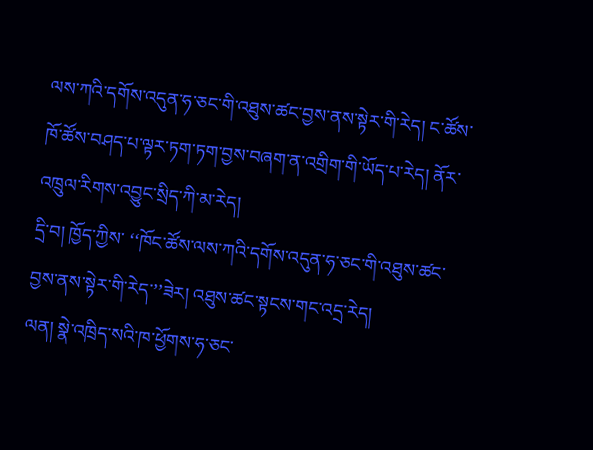ལས་ཀའི་དགོས་འདུན་ཧ་ཅང་གི་འཐུས་ཚང་བྱས་ནས་སྟེར་གི་རེད། ང་ཚོས་ཁོ་ཚོས་བཤད་པ་ལྟར་ཏག་ཏག་བྱས་བཞག་ན་འགྲིག་གི་ཡོད་པ་རེད། ནོར་འཁྲུལ་རིགས་འབྱུང་སྲིད་ཀི་མ་རེད།
དྲི་བ། ཁྱོད་ཀྱིས་ ‘‘ཁོང་ཚོས་ལས་ཀའི་དགོས་འདུན་ཧ་ཅང་གི་འཐུས་ཚང་བྱས་ནས་སྟེར་གི་རེད་’’ཟེར། འཐུས་ཚང་སྟངས་གང་འདྲ་རེད།
ལན། སྣེ་འཁྲིད་སའི་ཁ་ཕྱོགས་ཧ་ཅང་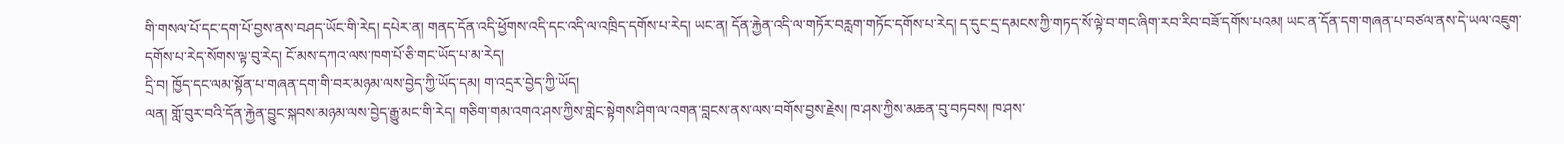གི་གསལ་པོ་དང་དག་པོ་བྱས་ནས་བཤད་ཡོང་གི་རེད། དཔེར་ན། གནད་དོན་འདི་ཕྱོགས་འདི་དང་འདི་ལ་འཁྲིད་དགོས་པ་རེད། ཡང་ན། དོན་རྐྱེན་འདི་ལ་གཏོར་བརླག་གཏོང་དགོས་པ་རེད། ད་དུང་དྲ་དམངས་ཀྱི་གཏད་སོ་ལྟེ་བ་གང་ཞིག་རབ་རིབ་བཟོ་དགོས་པའམ། ཡང་ན་དོན་དག་གཞན་པ་བཙལ་ནས་དེ་ཡལ་འཇུག་དགོས་པ་རེད་སོགས་ལྟ་བུ་རེད། ངོ་མས་དཀའ་ལས་ཁག་པོ་ཅི་གང་ཡོད་པ་མ་རེད།
དྲི་བ། ཁྱོད་དང་ལམ་སྟོན་པ་གཞན་དག་གི་བར་མཉམ་ལས་བྱེད་ཀྱི་ཡོད་དམ། ག་འདྲར་བྱེད་ཀྱི་ཡོད།
ལན། གློ་བུར་བའི་དོན་རྐྱེན་བྱུང་སྐབས་མཉམ་ལས་བྱེད་རྒྱུ་མང་གི་རེད། གཅིག་གམ་འགའ་ཤས་ཀྱིས་གླེང་སྟེགས་ཤིག་ལ་འགན་བླངས་ནས་ལས་བགོས་བྱས་རྗེས། ཁ་ཤས་ཀྱིས་མཆན་བུ་བཏབས། ཁ་ཤས་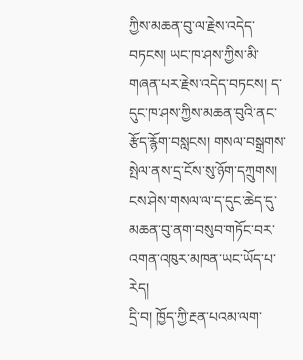ཀྱིས་མཆན་བུ་ལ་རྗེས་འདེད་བཏངས། ཡང་ཁ་ཤས་ཀྱིས་མི་གཞན་པར་རྗེས་འདེད་བཏངས། ད་དུང་ཁ་ཤས་ཀྱིས་མཆན་བུའི་ནང་རྩོད་རྙོག་བསླངས། གསལ་བསྒྲགས་སྤེལ་ནས་དྲ་ངོས་སུ་ཉོག་དཀྲུགས། ངས་ཤེས་གསལ་ལ་ད་དུང་ཆེད་དུ་མཆན་བུ་ནག་བསུབ་གཏོང་བར་འགན་འཁུར་མཁན་ཡང་ཡོད་པ་རེད།
དྲི་བ། ཁྱོད་ཀྱི་རྔན་པའམ་ལག་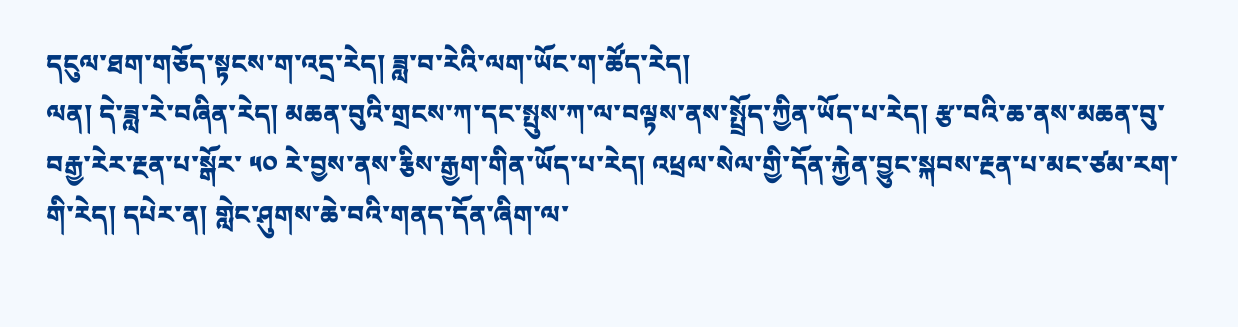དངུལ་ཐག་གཅོད་སྟངས་ག་འདྲ་རེད། ཟླ་བ་རེའི་ལག་ཡོང་ག་ཚོད་རེད།
ལན། དེ་ཟླ་རེ་བཞིན་རེད། མཆན་བུའི་གྲངས་ཀ་དང་སྤུས་ཀ་ལ་བལྟས་ནས་སྤྲོད་ཀྱིན་ཡོད་པ་རེད། རྩ་བའི་ཆ་ནས་མཆན་བུ་བརྒྱ་རེར་རྔན་པ་སྒོར་ ༥༠ རེ་བྱས་ནས་རྕིས་རྒྱག་གིན་ཡོད་པ་རེད། འཕྲལ་སེལ་གྱི་དོན་རྐྱེན་བྱུང་སྐབས་རྔན་པ་མང་ཙམ་རག་གི་རེད། དཔེར་ན། གླེང་ཤུགས་ཆེ་བའི་གནད་དོན་ཞིག་ལ་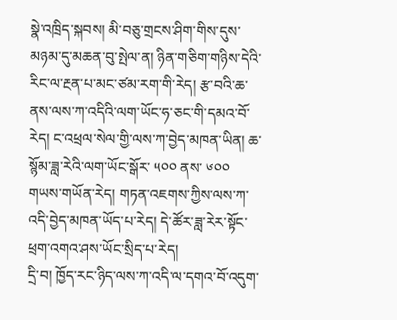སྣེ་འཁྲིད་སྐབས། མི་བཅུ་གྲངས་ཤིག་གིས་དུས་མཉམ་དུ་མཆན་བུ་སྤེལ་ན། ཉིན་གཅིག་གཉིས་དེའི་རིང་ལ་རྔན་པ་མང་ཙམ་རག་གི་རེད། རྩ་བའི་ཆ་ནས་ལས་ཀ་འདིའི་ལག་ཡོང་ཧ་ཅང་གི་དམའ་བོ་རེད། ང་འཕྲལ་སེལ་གྱི་ལས་ཀ་བྱེད་མཁན་ཡིན། ཆ་སྙོམ་ཟླ་རེའི་ལག་ཡོང་སྒོར་ ༥༠༠ ནས་ ༦༠༠ གཡས་གཡོན་རེད། གཏན་འཇགས་ཀྱིས་ལས་ཀ་འདི་བྱེད་མཁན་ཡོད་པ་རེད། དེ་ཚོར་ཟླ་རེར་སྟོང་ཕྲག་འགའ་ཤས་ཡོང་སྲིད་པ་རེད།
དྲི་བ། ཁྱོད་རང་ཉིད་ལས་ཀ་འདི་ལ་དགའ་བོ་འདུག་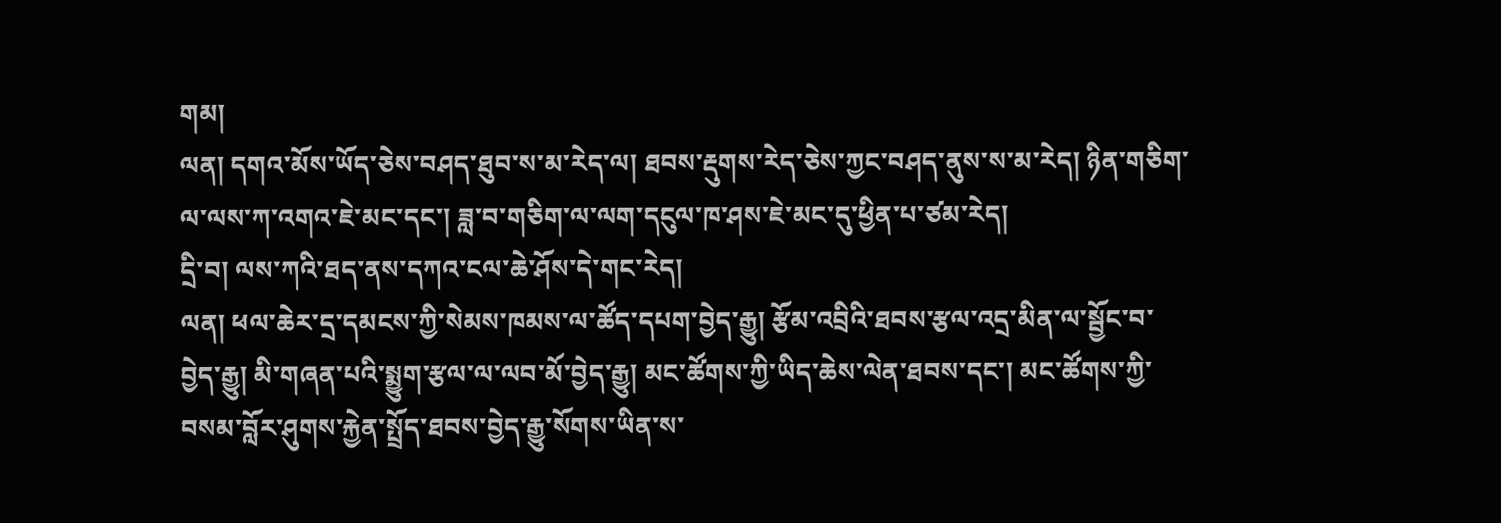གམ།
ལན། དགའ་མོས་ཡོད་ཅེས་བཤད་ཐུབ་ས་མ་རེད་ལ། ཐབས་རྡུགས་རེད་ཅེས་ཀྱང་བཤད་ནུས་ས་མ་རེད། ཉིན་གཅིག་ལ་ལས་ཀ་འགའ་ཇེ་མང་དང་། ཟླ་བ་གཅིག་ལ་ལག་དངུལ་ཁ་ཤས་ཇེ་མང་དུ་ཕྱིན་པ་ཙམ་རེད།
དྲི་བ། ལས་ཀའི་ཐད་ནས་དཀའ་ངལ་ཆེ་ཤོས་དེ་གང་རེད།
ལན། ཕལ་ཆེར་དྲ་དམངས་ཀྱི་སེམས་ཁམས་ལ་ཚོད་དཔག་བྱེད་རྒྱུ། རྩོམ་འབྲིའི་ཐབས་རྩལ་འདྲ་མིན་ལ་སྦྱོང་བ་བྱེད་རྒྱུ། མི་གཞན་པའི་སྨྱུག་རྩལ་ལ་ལབ་མོ་བྱེད་རྒྱུ། མང་ཚོགས་ཀྱི་ཡིད་ཆེས་ལེན་ཐབས་དང་། མང་ཚོགས་ཀྱི་བསམ་བློར་ཤུགས་རྐྱེན་སྤྲོད་ཐབས་བྱེད་རྒྱུ་སོགས་ཡིན་ས་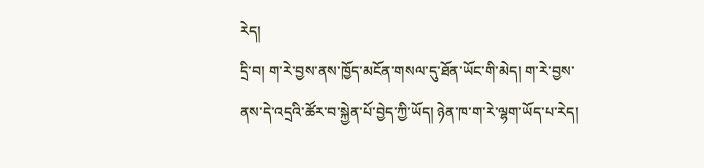རེད།
དྲི་བ། ག་རེ་བྱས་ནས་ཁྱོད་མངོན་གསལ་དུ་ཐོན་ཡོང་གི་མེད། ག་རེ་བྱས་ནས་དེ་འདྲའི་ཚོར་བ་སྐྱེན་པོ་བྱེད་ཀྱི་ཡོད། ཉེན་ཁ་ག་རེ་ལྷག་ཡོད་པ་རེད།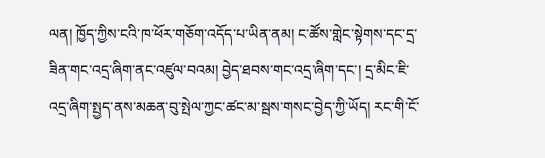ལན། ཁྱོད་ཀྱིས་ངའི་ཁ་ཕོར་གཅོག་འདོད་པ་ཡིན་ནམ། ང་ཚོས་གླེང་སྟེགས་དང་དྲ་ཟིན་གང་འདྲ་ཞིག་ནང་འཛུལ་བའམ། བྱེད་ཐབས་གང་འདྲ་ཞིག་དང་། དྲ་མིང་ཇི་འདྲ་ཞིག་སྤྱད་ནས་མཆན་བུ་སྤེལ་ཀྱང་ཚང་མ་སྦས་གསང་བྱེད་ཀྱི་ཡོད། རང་གི་ངོ་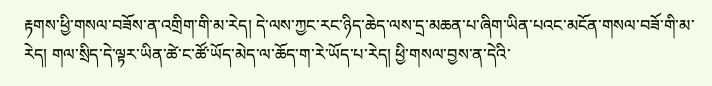རྟགས་ཕྱི་གསལ་བཟོས་ན་འགྲིག་གི་མ་རེད། དེ་ལས་ཀྱང་རང་ཉིད་ཆེད་ལས་དྲ་མཆན་པ་ཞིག་ཡིན་པའང་མངོན་གསལ་བཟོ་གི་མ་རེད། གལ་སྲིད་དེ་ལྟར་ཡིན་ཚེ་ང་ཚོ་ཡོད་མེད་ལ་ཆོད་ག་རེ་ཡོད་པ་རེད། ཕྱི་གསལ་བྱས་ན་དེའི་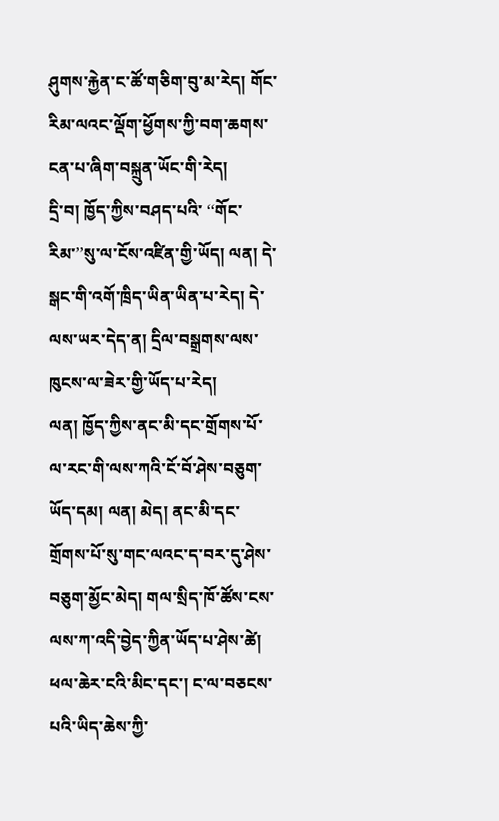ཤུགས་རྐྱེན་ང་ཚོ་གཅིག་བུ་མ་རེད། གོང་རིམ་ལའང་ལྡོག་ཕྱོགས་ཀྱི་བག་ཆགས་ངན་པ་ཞིག་བསྐྲུན་ཡོང་གི་རེད།
དྲི་བ། ཁྱོད་ཀྱིས་བཤད་པའི་ ‘‘གོང་རིམ་’’སུ་ལ་ངོས་འཛིན་གྱི་ཡོད། ལན། དེ་སྒང་གི་འགོ་ཁྲིད་ཡིན་ཡིན་པ་རེད། དེ་ལས་ཡར་དེད་ན། དྲིལ་བསྒྲགས་ལས་ཁུངས་ལ་ཟེར་གྱི་ཡོད་པ་རེད།
ལན། ཁྱོད་ཀྱིས་ནང་མི་དང་གྲོགས་པོ་ལ་རང་གི་ལས་ཀའི་ངོ་བོ་ཤེས་བཅུག་ཡོད་དམ། ལན། མེད། ནང་མི་དང་གྲོགས་པོ་སུ་གང་ལའང་ད་བར་དུ་ཤེས་བཅུག་མྱོང་མེད། གལ་སྲིད་ཁོ་ཚོས་ངས་ལས་ཀ་འདི་བྱེད་ཀྱིན་ཡོད་པ་ཤེས་ཚེ། ཕལ་ཆེར་ངའི་མིང་དང་། ང་ལ་བཅངས་པའི་ཡིད་ཆེས་ཀྱི་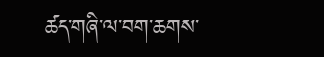ཚད་གཞི་ལ་བག་ཆགས་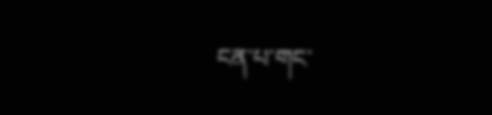ངན་པ་གང་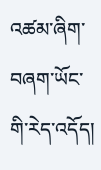འཚམ་ཞིག་བཞག་ཡོང་གི་རེད་འདོད།